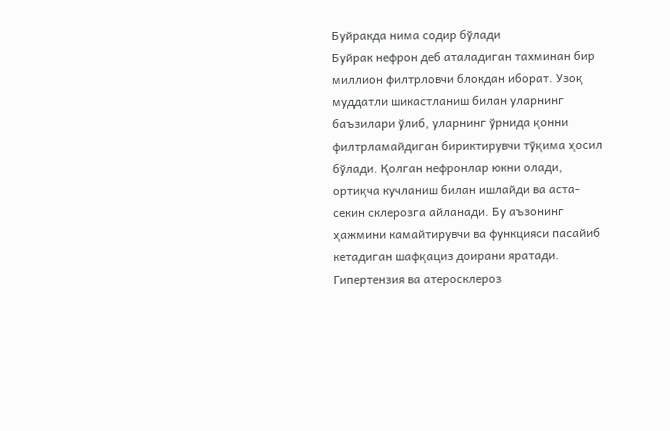Буйракда нима содир бўлади
Буйрак нефрон деб аталадиган тахминан бир миллион филтрловчи блокдан иборат. Узоқ муддатли шикастланиш билан уларнинг баъзилари ўлиб, уларнинг ўрнида қонни филтрламайдиган бириктирувчи тўқима ҳосил бўлади. Қолган нефронлар юкни олади, ортиқча кучланиш билан ишлайди ва аста-секин склерозга айланади. Бу аъзонинг ҳажмини камайтирувчи ва функцияси пасайиб кетадиган шафқациз доирани яратади. Гипертензия ва атеросклероз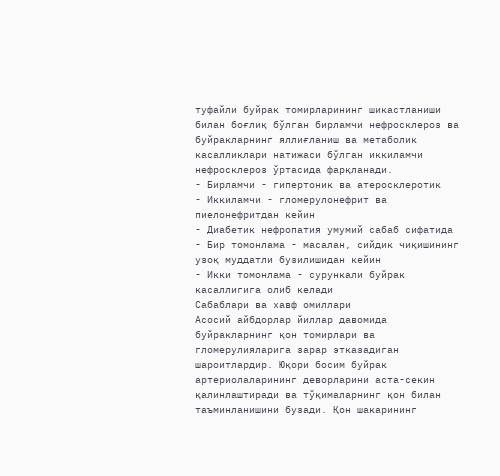туфайли буйрак томирларининг шикастланиши билан боғлиқ бўлган бирламчи нефросклероз ва буйракларнинг яллиғланиш ва метаболик касалликлари натижаси бўлган иккиламчи нефросклероз ўртасида фарқланади.
- Бирламчи - гипертоник ва атеросклеротик
- Иккиламчи - гломерулонефрит ва пиелонефритдан кейин
- Диабетик нефропатия умумий сабаб сифатида
- Бир томонлама - масалан, сийдик чиқишининг узоқ муддатли бузилишидан кейин
- Икки томонлама - сурункали буйрак касаллигига олиб келади
Сабаблари ва хавф омиллари
Асосий айбдорлар йиллар давомида буйракларнинг қон томирлари ва гломерулияларига зарар этказадиган шароитлардир. Юқори босим буйрак артериолаларининг деворларини аста-секин қалинлаштиради ва тўқималарнинг қон билан таъминланишини бузади. Қон шакарининг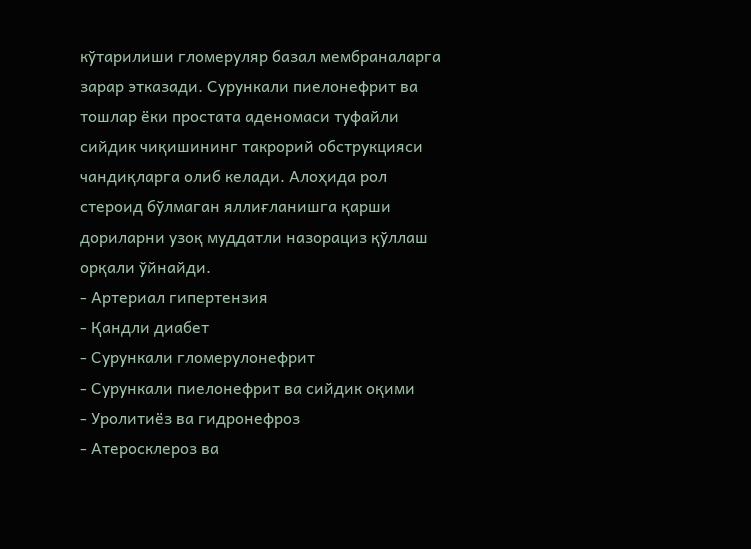кўтарилиши гломеруляр базал мембраналарга зарар этказади. Сурункали пиелонефрит ва тошлар ёки простата аденомаси туфайли сийдик чиқишининг такрорий обструкцияси чандиқларга олиб келади. Алоҳида рол стероид бўлмаган яллиғланишга қарши дориларни узоқ муддатли назорациз қўллаш орқали ўйнайди.
- Артериал гипертензия
- Қандли диабет
- Сурункали гломерулонефрит
- Сурункали пиелонефрит ва сийдик оқими
- Уролитиёз ва гидронефроз
- Атеросклероз ва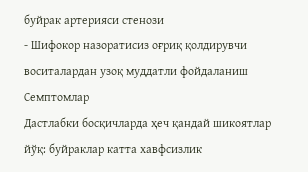буйрак артерияси стенози
- Шифокор назоратисиз оғриқ қолдирувчи воситалардан узоқ муддатли фойдаланиш
Семптомлар
Дастлабки босқичларда ҳеч қандай шикоятлар йўқ: буйраклар катта хавфсизлик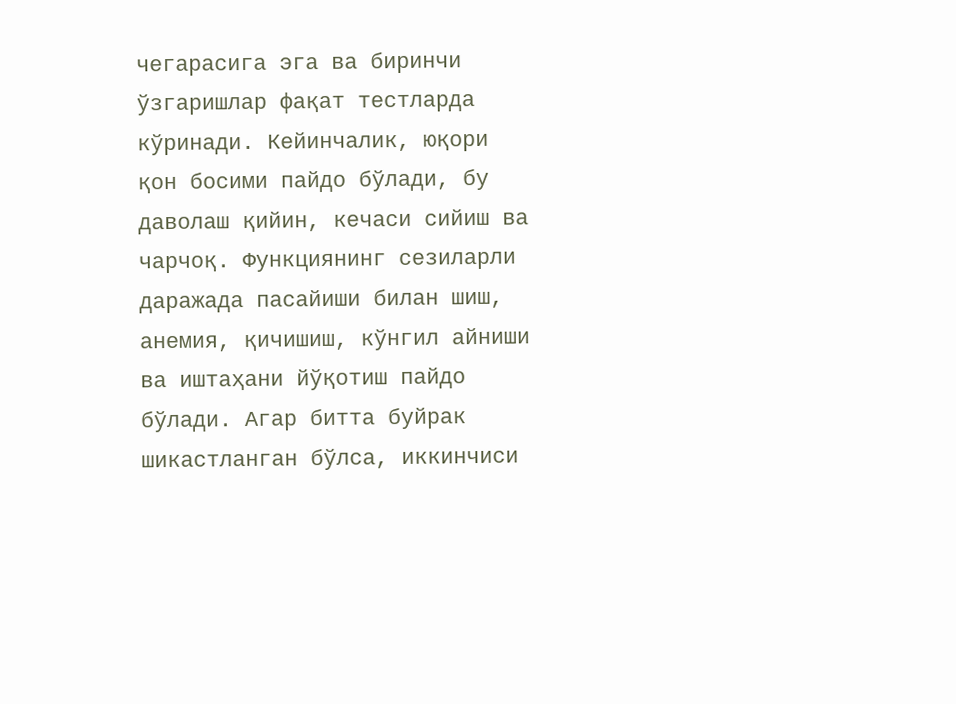чегарасига эга ва биринчи ўзгаришлар фақат тестларда кўринади. Кейинчалик, юқори қон босими пайдо бўлади, бу даволаш қийин, кечаси сийиш ва чарчоқ. Функциянинг сезиларли даражада пасайиши билан шиш, анемия, қичишиш, кўнгил айниши ва иштаҳани йўқотиш пайдо бўлади. Агар битта буйрак шикастланган бўлса, иккинчиси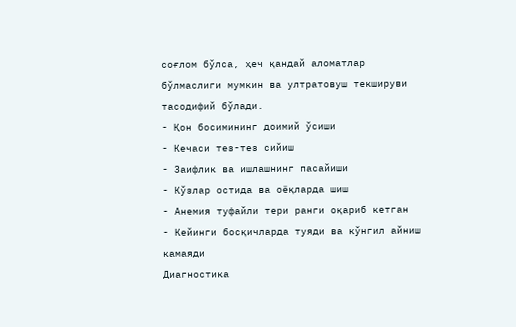соғлом бўлса, ҳеч қандай аломатлар бўлмаслиги мумкин ва ултратовуш текшируви тасодифий бўлади.
- Қон босимининг доимий ўсиши
- Кечаси тез-тез сийиш
- Заифлик ва ишлашнинг пасайиши
- Кўзлар остида ва оёқларда шиш
- Анемия туфайли тери ранги оқариб кетган
- Кейинги босқичларда туяди ва кўнгил айниш камаяди
Диагностика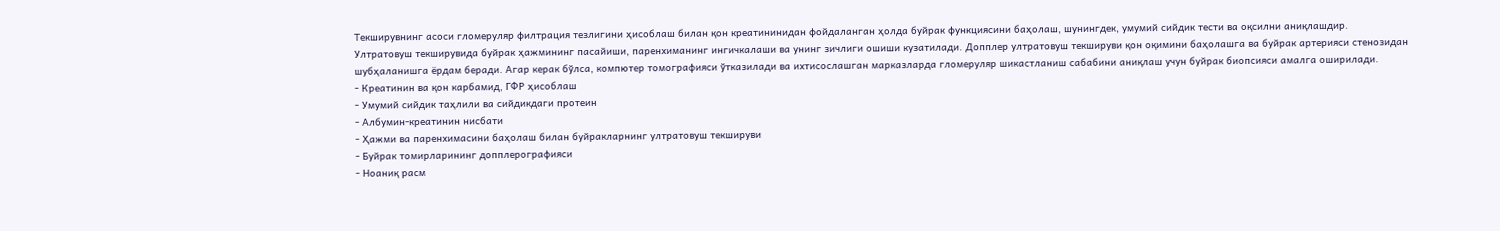Текширувнинг асоси гломеруляр филтрация тезлигини ҳисоблаш билан қон креатининидан фойдаланган ҳолда буйрак функциясини баҳолаш, шунингдек, умумий сийдик тести ва оқсилни аниқлашдир. Ултратовуш текширувида буйрак ҳажмининг пасайиши, паренхиманинг ингичкалаши ва унинг зичлиги ошиши кузатилади. Допплер ултратовуш текшируви қон оқимини баҳолашга ва буйрак артерияси стенозидан шубҳаланишга ёрдам беради. Агар керак бўлса, компютер томографияси ўтказилади ва ихтисослашган марказларда гломеруляр шикастланиш сабабини аниқлаш учун буйрак биопсияси амалга оширилади.
- Креатинин ва қон карбамид, ГФР ҳисоблаш
- Умумий сийдик таҳлили ва сийдикдаги протеин
- Албумин-креатинин нисбати
- Ҳажми ва паренхимасини баҳолаш билан буйракларнинг ултратовуш текшируви
- Буйрак томирларининг допплерографияси
- Ноаниқ расм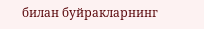билан буйракларнинг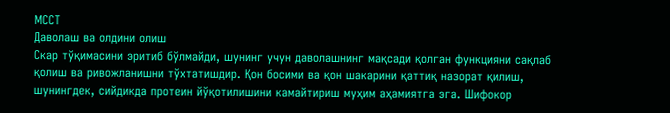МССТ
Даволаш ва олдини олиш
Скар тўқимасини эритиб бўлмайди, шунинг учун даволашнинг мақсади қолган функцияни сақлаб қолиш ва ривожланишни тўхтатишдир. Қон босими ва қон шакарини қаттиқ назорат қилиш, шунингдек, сийдикда протеин йўқотилишини камайтириш муҳим аҳамиятга эга. Шифокор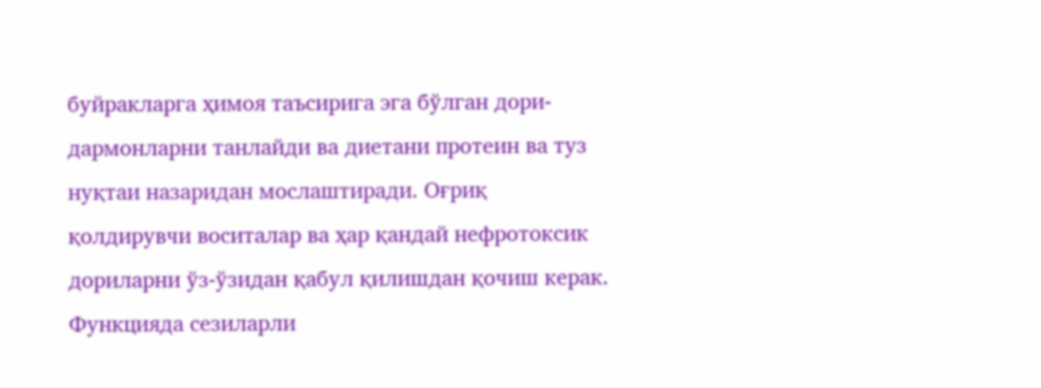буйракларга ҳимоя таъсирига эга бўлган дори-дармонларни танлайди ва диетани протеин ва туз нуқтаи назаридан мослаштиради. Оғриқ қолдирувчи воситалар ва ҳар қандай нефротоксик дориларни ўз-ўзидан қабул қилишдан қочиш керак. Функцияда сезиларли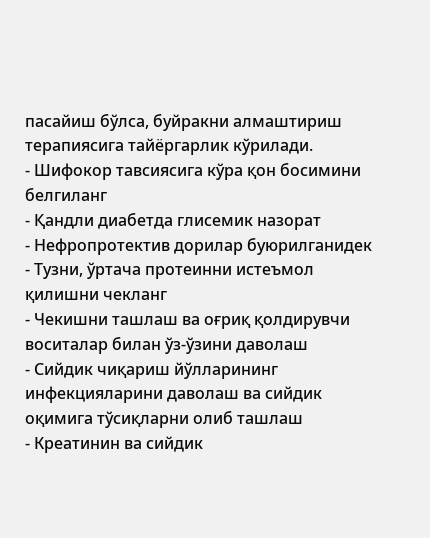пасайиш бўлса, буйракни алмаштириш терапиясига тайёргарлик кўрилади.
- Шифокор тавсиясига кўра қон босимини белгиланг
- Қандли диабетда глисемик назорат
- Нефропротектив дорилар буюрилганидек
- Тузни, ўртача протеинни истеъмол қилишни чекланг
- Чекишни ташлаш ва оғриқ қолдирувчи воситалар билан ўз-ўзини даволаш
- Сийдик чиқариш йўлларининг инфекцияларини даволаш ва сийдик оқимига тўсиқларни олиб ташлаш
- Креатинин ва сийдик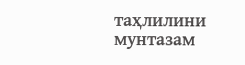таҳлилини мунтазам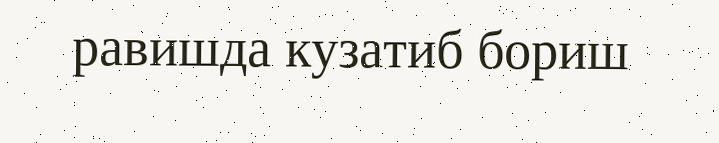равишда кузатиб бориш